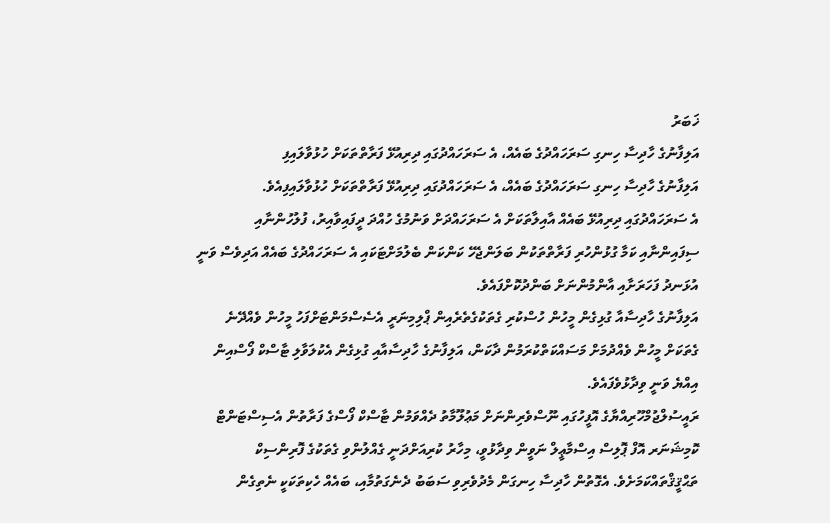ޚަބަރު
އަލިފާނުގެ ހާދިސާ ހިނގި ސަރަހައްދުގެ ބައެއް، އެ ސަރަހައްދުގައި ދިރިއުޅޭ ފަރާތްތަކަށް ހުޅުވާލައިފި
އަލިފާނުގެ ހާދިސާ ހިނގި ސަރަހައްދުގެ ބައެއް، އެ ސަރަހައްދުގައި ދިރިއުޅޭ ފަރާތްތަކަށް ހުޅުވާލައިފިއެވެ.
އެ ސަރަހައްދުގައި ދިރިއުޅޭ ބައެއް އާއިލާތަކަށް އެ ސަރަހައްދަށް ވަނުމުގެ ހުއްދަ ދީފައިވާއިރު، ފުލުހުންނާއި ސިފައިންނާއި ކަމާ ގުޅުންހުރި ފަރާތްތަކުން ބަލަންޖެހޭ ކަންކަން ބެލުމަށްޓަކައި އެ ސަރަހައްދުގެ ބައެއް އަދިވެސް ވަނީ އުޅަނދު ފަހަރަށާއި އާންމުންނަށް ބަންދުކޮށްފައެވެ.
އަލިފާނުގެ ހާދިސާއާ ގުޅިގެން މީހުން ހުސްކުރި ގެތަކުގެތެރެއިން ޕްލިމިނަރީ އެސެސްމަންޓަށްފަހު މީހުން ވެއްދޭނެ ގެތަކަށް މީހުން ވެއްދުމަށް މަސައްކަތްކުރަމުން ދާކަން، އަލިފާނުގެ ހާދިސާއާއި ގުޅިގެން އެކުލަވާލި ޓާސްކް ފޯސްއިން އިއްޔެ ވަނީ ވިދާޅުވެފައެވެ.
ރައީސުލްޖުމްހޫރިއްޔާގެ އޮފީހުގައި ނޫސްވެރިންނަށް މަޢުލޫމާތު ދެއްވަމުން ޓާސްކް ފޯސްގެ ފަރާތުން އެސިސްޓަންޓް ކޮމިޝަނަރ އޮފް ޕޮލިސް އިސްމާޢީލް ނަވީން ވިދާޅުވީ، މިހާރު ކުރިއަށްދަނީ ގެއްލުންވި ގެތަކުގެ ފޮރިންސިކް ތަޙްޤީޤްތައްކަމަށެވެ. އެގޮތުން ހާދިސާ ހިނގަން މެދުވެރިވި ސަބަބު ދެނެގަތުމާއި، ބައެއް ހެކިތަކަކީ ނެތިގެން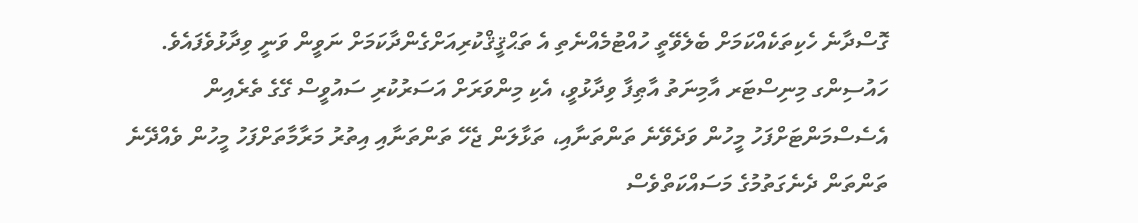ގޮސްދާނެ ހެކިތަކެއްކަމަށް ބެލެވޭތީ ހުއްޓުމެއްނެތި އެ ތަޙްޤީޤްކުރިއަށްގެންދާކަމަށް ނަވީން ވަނީ ވިދާޅުވެފައެވެ.
ހައުސިންގ މިނިސްޓަރ އާމިނަތު އާޠިފާ ވިދާޅުވީ، އެކި މިންވަރަށް އަސަރުކުރި ސައުވީސް ގޭގެ ތެރެއިން އެސެސްމަންޓަށްފަހު މީހުން ވަދެވޭނެ ތަންތަނާއި، ތަޅާލަން ޖެހޭ ތަންތަނާއި އިތުރު މަރާމާތަށްފަހު މީހުން ވެއްދޭނެ ތަންތަން ދެނެގަތުމުގެ މަސައްކަތްވެސް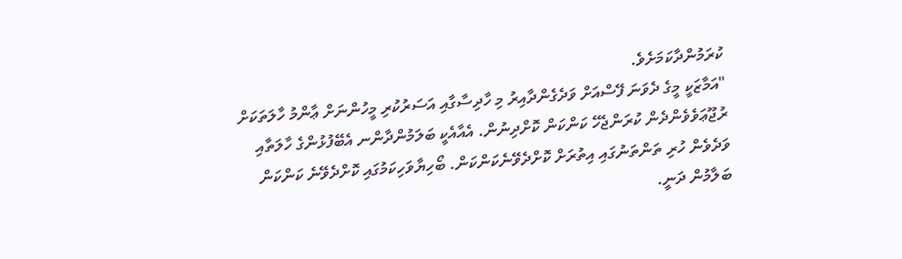ކުރަމުންދާކަމަށެވެ.
"އަމާޒަކީ މީގެ ދެވަނަ ފޭސްއަށް ވަދެގެންދާއިރު މި ހާދިސާގާއި އަސަރުކުރި މީހުންނަށް ޢާންމު ހާލަތަކަށް ރުޖޫޢަވެވެންދެން ކުރަންޖެހޭ ކަންކަން ކޮށްދިނުން. އެއާއެކީ ބަލަމުންދާންނ އެބޭފުޅުންގެ ހާލަތާއި ވަދެވެން ހުރި ތަންތަނުގައި އިތުރަށް ކޮށްދެވޭނެކަންކަން. ބޯހިޔާވަހިކަމުގައި ކޮށްދެވޭނެ ކަންކަން ބަލާމުން ދަނީ.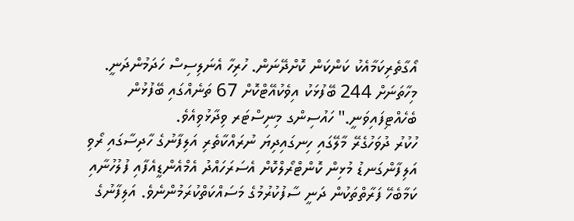އޯގާތެރިކަމާއެކު ކަންކަން ކޮށްދޭނަން. ހުރިހާ އެނަލިސިސް ހަދަމުންދަނީ. މިހާތަނަށް 244 ބޭފުޅަކު އިވެކުއޭޓްކޮށް 67 ތަނެއްގައި ބޭފުޅުން ބެހެއްޓިފައިވަނީ." ހައުސިންގ މިނިސްޓަރ ވިދާޅުވިއެވެ.
ހުކުރު ދުވަހުގެރޭ މާލޭގައި ހިނގައިދިޔަ ނުރައްކާތެރި އަލިފާނުގެ ހާދިސާގައި ރޯވި އަލިފާންގަނޑު މުޅިން ކޮންޓްރޯލްކޮށް އެސަރަހައްދު އެމްއެންޑީއެފާއި ފުލުހުނާއި ކަމާބެހޭ ފަރާތްތަކުން ދަނީ ސާފުކުރުމުގެ މަސައްކަތްކުރަމުންނެވެ. އަލިފާނުގެ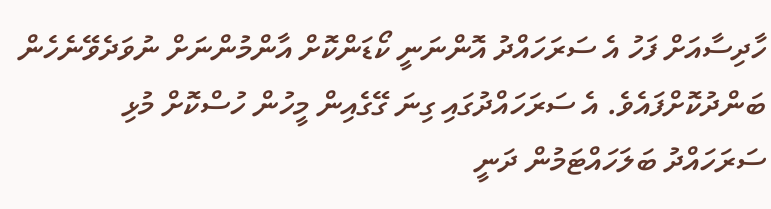ހާދިސާއަށް ފަހު އެ ސަރަހައްދު އޮންނަނީ ކޯޑަންކޮށް އާންމުންނަށް ނުވަދެވޭނެހެން ބަންދުކޮށްފައެވެ. އެ ސަރަހައްދުގައި ގިނަ ގޭގެއިން މީހުން ހުސްކޮށް މުޅި ސަރަހައްދު ބަލަހައްޓަމުން ދަނީ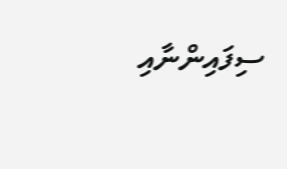ސިފައިންނާއި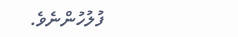ފުލުހުންނެވެ.